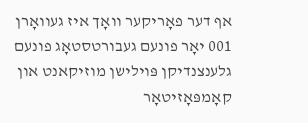אף דער פאָריקער וואָך איז געוואָרן 001 יאָר פונעם געבורטסטאָג פונעם גלענצנדיקן פּוילישן מוזיקאנט און קאָמפּאָזיטאָר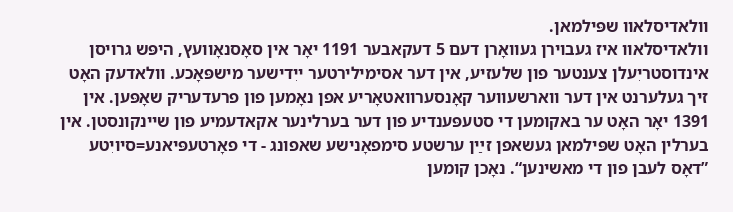וולאדיסלאוו שפּילמאן.
וולאדיסלאוו איז געבוירן געוואָרן דעם 5 דעקאבער 1191 יאָר אין סאָסנאָוועץ, היפּש גרויסן אינדוסטריִעלן צענטער פון שלעזיע, אין דער אסימילירטער ייִדישער מישפּאָכע. וולאדעק האָט זיך געלערנט אין דער ווארשעווער קאָנסערוואטאָריע אפן נאָמען פון פרעדעריק שאָפּען. אין 1391 יאָר האָט ער באקומען די סטעפּענדיע פון דער בערלינער אקאדעמיע פון שיינקונסטן. אין בערלין האָט שפּילמאן געשאפן זײַן ערשטע סימפאָנישע שאפונג - די פאָרטעפּיאנע=סיויִטע ”דאָס לעבן פון די מאשינען“. נאָכן קומען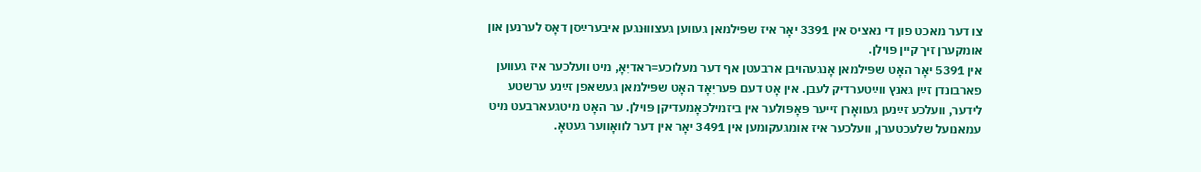צו דער מאכט פון די נאציס אין 3391 יאָר איז שפּילמאן געווען געצוווּנגען איבערײַסן דאָס לערנען און אומקערן זיך קיין פּוילן.
אין 5391 יאָר האָט שפּילמאן אָנגעהויבן ארבעטן אף דער מעלוכע=ראדיִאָ, מיט וועלכער איז געווען פארבונדן זײַן גאנץ ווײַטערדיק לעבן. אין אָט דעם פּעריִאָד האָט שפּילמאן געשאפן זײַנע ערשטע לידער, וועלכע זײַנען געוואָרן זייער פּאָפּולער אין ביזמילכאָמעדיקן פּוילן. ער האָט מיטגעארבעט מיט עמאנועל שלעכטערן, וועלכער איז אומגעקומען אין 3491 יאָר אין דער לוואָווער געטאָ.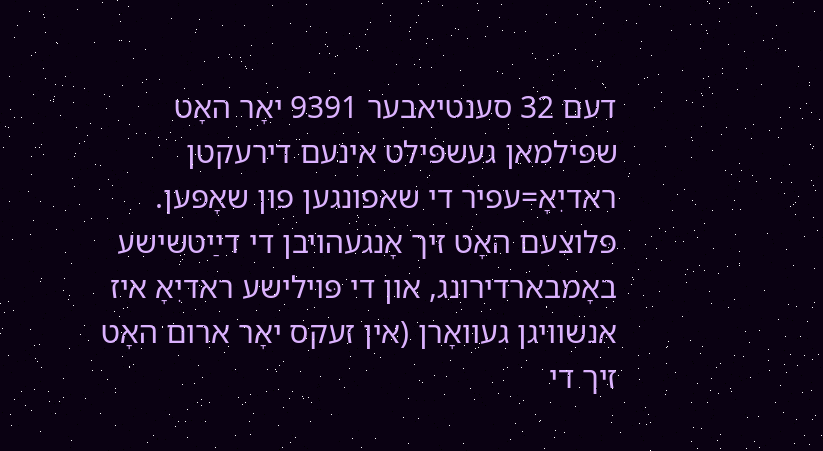דעם 32 סענטיאבער 9391 יאָר האָט שפּילמאן געשפּילט אינעם דירעקטן ראדיִאָ=עפיר די שאפונגען פון שאָפּען. פּלוצעם האָט זיך אָנגעהויבן די דײַטשישע באָמבארדירונג, און די פּוילישע ראדיִאָ איז אנשוויגן געוואָרן (אין זעקס יאָר ארום האָט זיך די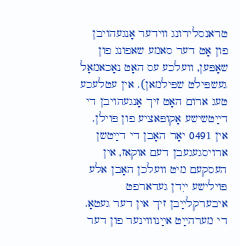טראנסלירונג ווידער אָנגעהויבן פון אָט דער סאמע שאפונג פון שאָפּען, וועלכע עס האָט נאָכאמאָל געשפּילט שפּילמאן). אין עטלעכע טעג ארום האָט זיך אָנגעהויבן די דײַטשישע אָקופּאציע פון פּוילן.
אין 0491 יאָר האָבן די דײַטשן ארויסגעגעבן דעם אוקאז, אין העסקעם מיט וועלכן האָבן אלע פּוילישע ייִדן געדארפט איבערקלײַבן זיך אין דער געטאָ. די מערהײַט אײַנוווינער פון דער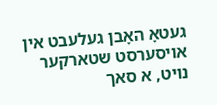געטאָ האָבן געלעבט אין אויסערסט שטארקער נויט, א סאך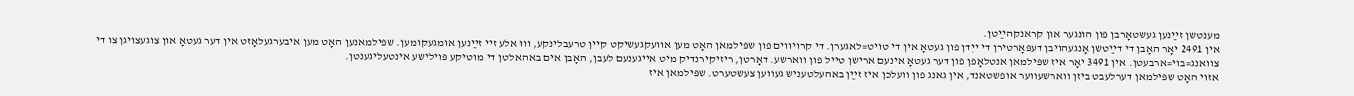מענטשן זײַנען געשטאָרבן פון הונגער און קראנקהײַטן.
אין 2491 יאָר האָבן די דײַטשן אָנגעהויבן דעפּאָרטירן די ייִדן פון געטאָ אין די טויט=לאגערן. די קרויווים פון שפּילמאן האָט מען אוועקגעשיקט קיין טרעבלינקע, וווּ אלע זיי זײַנען אומגעקומען. שפּילמאנען האָט מען איבערגעלאָזט אין דער געטאָ און צוגעצויגן צו די צוואנג=בוי=ארבעטן. אין 3491 יאָר איז שפּילמאן אנטלאָפן פון דער געטאָ אינעם ארישן טייל פון ווארשע. דאָרטן, ריזיקירנדיק מיט אייגענעם לעבן, האָבן אים באהאלטן די מוטיקע פּוילישע אינטעליגענטן.
אזוי האָט שפּילמאן דערלעבט ביזן ווארשעווער אופשטאנד, אין גאנג פון וועלכן איז זײַן באהעלטעניש געווען צעשטערט. שפּילמאן איז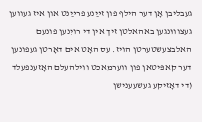געבליבן אָן דער הילף פון זײַנע פרײַנט און איז געווען געצוווּנגען באהאלטן זיך אין די רויִנען פונעם האלבצעשטערטן הויז. עס האָט אים דאָרטן געפונען דער קאפּיטאן פון ווערמאכט ווילהעלם האָזענפעלד (די דאָזיקע געשעענישן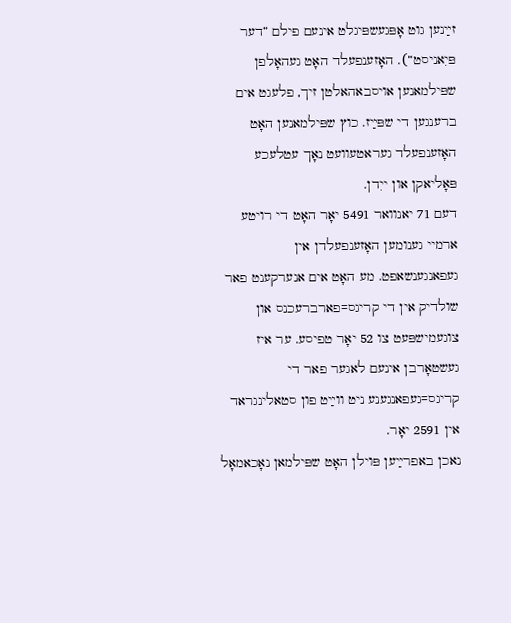זײַנען גוט אָפּגעשפּיגלט אינעם פילם ”דער פּיִאניסט“). האָזענפעלד האָט געהאָלפן שפּילמאנען אויסבאהאלטן זיך, פלעגט אים ברענגען די שפּײַז. כוץ שפּילמאנען האָט האָזענפעלד געראטעוועט נאָך עטלעכע פּאָליאקן און ייִדן.
דעם 71 יאנוואר 5491 יאָר האָט די רויטע ארמיי גענומען האָזענפעלדן אין געפאנגענשאפט. מע האָט אים אנערקענט פאר שולדיק אין די קריגס=פארברעכנס און צוגעמישפּעט צו 52 יאָר טפיסע. ער איז געשטאָרבן אינעם לאגער פאר די קריגס=געפאנגענע ניט ווײַט פון סטאלינגראד אין 2591 יאָר.
נאכן באפרײַען פּוילן האָט שפּילמאן נאָכאמאָל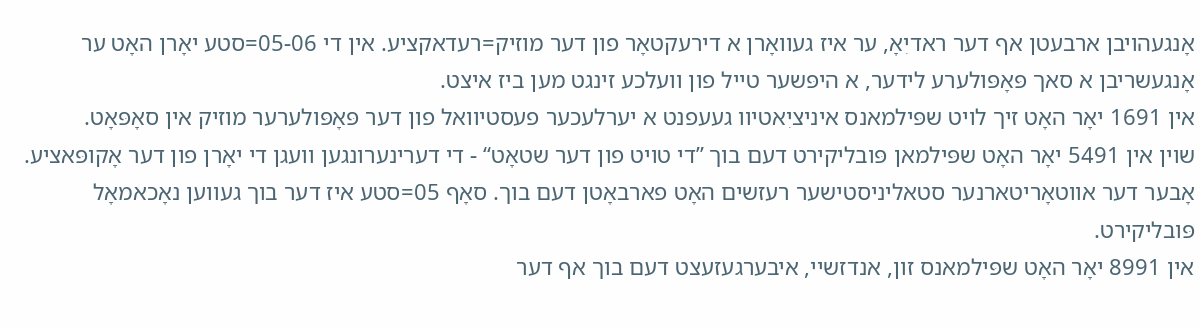אָנגעהויבן ארבעטן אף דער ראדיִאָ, ער איז געוואָרן א דירעקטאָר פון דער מוזיק=רעדאקציע. אין די 05-06=סטע יאָרן האָט ער אָנגעשריבן א סאך פּאָפּולערע לידער, א היפּשער טייל פון וועלכע זינגט מען ביז איצט.
אין 1691 יאָר האָט זיך לויט שפּילמאנס איניציִאטיוו געעפנט א יערלעכער פעסטיוואל פון דער פּאָפּולערער מוזיק אין סאָפּאָט.
שוין אין 5491 יאָר האָט שפּילמאן פּובליקירט דעם בוך ”די טויט פון דער שטאָט“ - די דערינערונגען וועגן די יאָרן פון דער אָקופּאציע. אָבער דער אווטאָריטארנער סטאליניסטישער רעזשים האָט פארבאָטן דעם בוך. סאָף 05=סטע איז דער בוך געווען נאָכאמאָל פּובליקירט.
אין 8991 יאָר האָט שפּילמאנס זון, אנדזשיי, איבערגעזעצט דעם בוך אף דער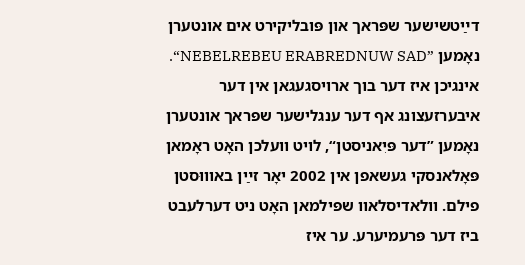דײַטשישער שפּראך און פּובליקירט אים אונטערן נאָמען ”NEBELREBEU ERABREDNUW SAD“. אינגיכן איז דער בוך ארויסגעגאן אין דער איבערזעצונג אף דער ענגלישער שפּראך אונטערן נאָמען ”דער פּיִאניסטן“, לויט וועלכן האָט ראָמאן פּאָלאנסקי געשאפן אין 2002 יאָר זײַן באוווּסטן פילם. וולאדיסלאוו שפּילמאן האָט ניט דערלעבט ביז דער פּרעמיערע. ער איז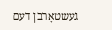געשטאָרבן דעם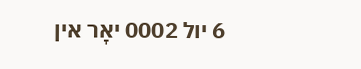6 יול 0002 יאָר אין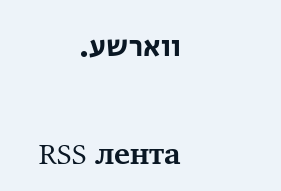ווארשע.


RSS лента